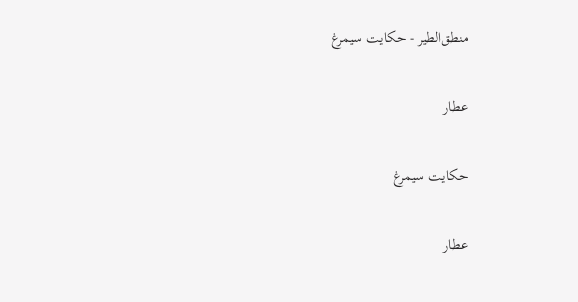منطق‌الطیر - حکایت سیمرغ

عطار

حکایت سیمرغ

عطار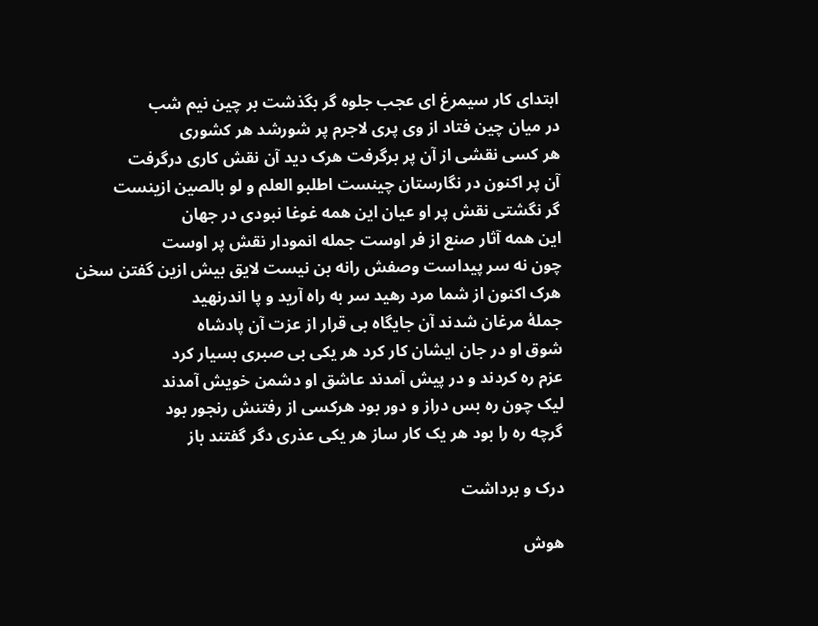ابتدای کار سیمرغ ای عجب جلوه گر بگذشت بر چین نیم شب
در میان چین فتاد از وی پری لاجرم پر شورشد هر کشوری
هر کسی نقشی از آن پر برگرفت هرک دید آن نقش کاری درگرفت
آن پر اکنون در نگارستان چینست اطلبو العلم و لو بالصین ازینست
گر نگشتی نقش پر او عیان این همه غوغا نبودی در جهان
این همه آثار صنع از فر اوست جمله انمودار نقش پر اوست
چون نه سر پیداست وصفش رانه بن نیست لایق بیش ازین گفتن سخن
هرک اکنون از شما مرد رهید سر به راه آرید و پا اندرنهید
جملهٔ مرغان شدند آن جایگاه بی قرار از عزت آن پادشاه
شوق او در جان ایشان کار کرد هر یکی بی صبری بسیار کرد
عزم ره کردند و در پیش آمدند عاشق او دشمن خویش آمدند
لیک چون ره بس دراز و دور بود هرکسی از رفتنش رنجور بود
گرچه ره را بود هر یک کار ساز هر یکی عذری دگر گفتند باز

درک و برداشت

هوش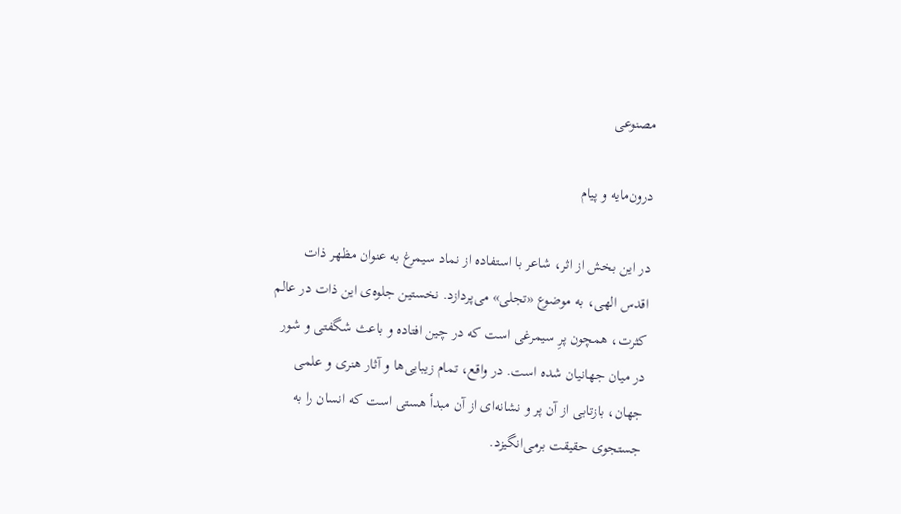مصنوعی

درون‌مایه و پیام

در این بخش از اثر، شاعر با استفاده از نماد سیمرغ به عنوان مظهر ذات اقدس الهی، به موضوع «تجلی» می‌پردازد. نخستین جلوه‌ی این ذات در عالم کثرت، همچون پرِ سیمرغی است که در چین افتاده و باعث شگفتی و شور در میان جهانیان شده است. در واقع، تمام زیبایی‌ها و آثار هنری و علمی جهان، بازتابی از آن پر و نشانه‌ای از آن مبدأ هستی است که انسان را به جستجوی حقیقت برمی‌انگیزد.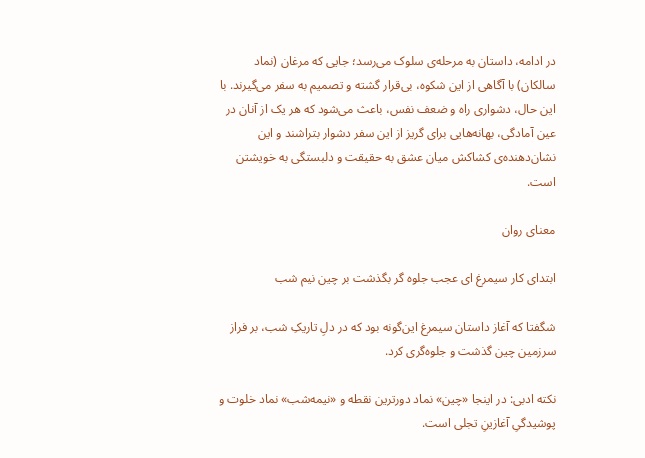در ادامه، داستان به مرحله‌ی سلوک می‌رسد؛ جایی که مرغان (نماد سالکان) با آگاهی از این شکوه، بی‌قرار گشته و تصمیم به سفر می‌گیرند. با این حال، دشواری راه و ضعف نفس، باعث می‌شود که هر یک از آنان در عین آمادگی، بهانه‌هایی برای گریز از این سفر دشوار بتراشند و این نشان‌دهنده‌ی کشاکش میان عشق به حقیقت و دلبستگی به خویشتن است.

معنای روان

ابتدای کار سیمرغ ای عجب جلوه گر بگذشت بر چین نیم شب

شگفتا که آغاز داستان سیمرغ این‌گونه بود که در دلِ تاریکِ شب، بر فراز سرزمین چین گذشت و جلوه‌گری کرد.

نکته ادبی: در اینجا «چین» نماد دورترین نقطه و «نیمه‌شب» نماد خلوت و پوشیدگیِ آغازینِ تجلی است.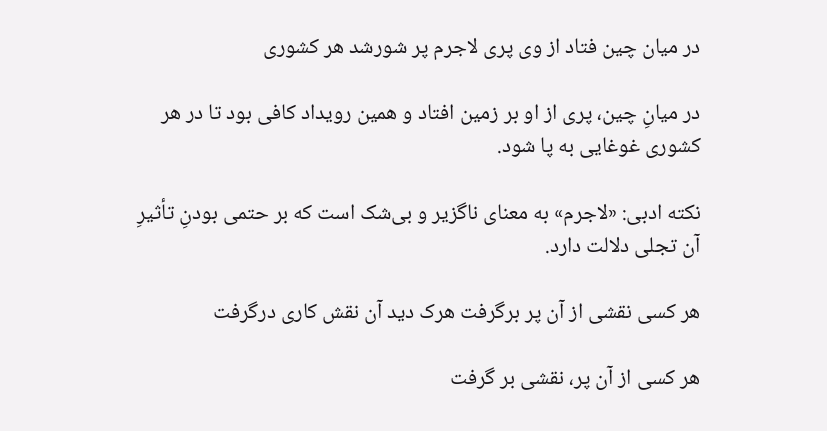در میان چین فتاد از وی پری لاجرم پر شورشد هر کشوری

در میانِ چین، پری از او بر زمین افتاد و همین رویداد کافی بود تا در هر کشوری غوغایی به پا شود.

نکته ادبی: «لاجرم» به معنای ناگزیر و بی‌شک است که بر حتمی بودنِ تأثیرِ آن تجلی دلالت دارد.

هر کسی نقشی از آن پر برگرفت هرک دید آن نقش کاری درگرفت

هر کسی از آن پر، نقشی بر گرفت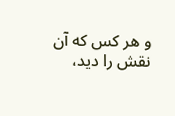و هر کس که آن نقش را دید،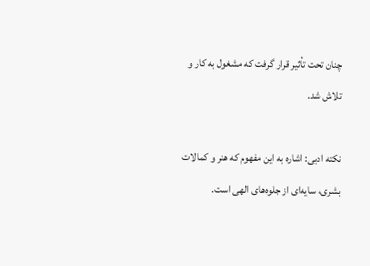چنان تحت تأثیر قرار گرفت که مشغول به کار و تلاش شد.

نکته ادبی: اشاره به این مفهوم که هنر و کمالات بشری، سایه‌ای از جلوه‌های الهی است.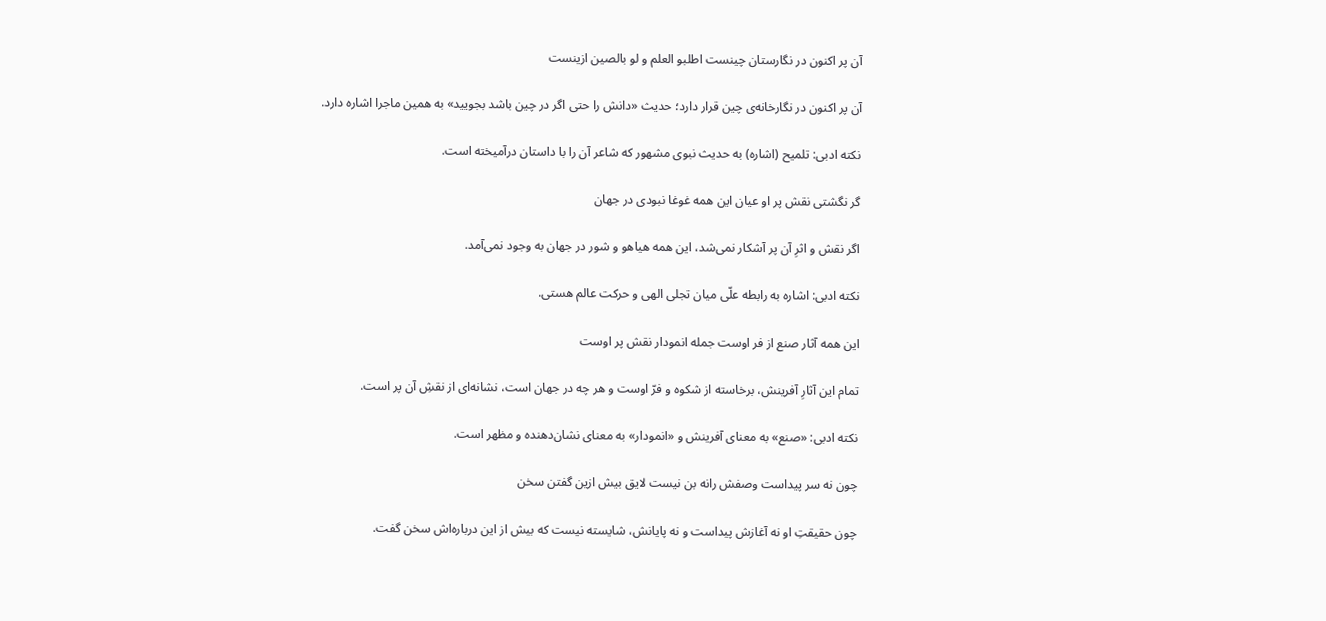آن پر اکنون در نگارستان چینست اطلبو العلم و لو بالصین ازینست

آن پر اکنون در نگارخانه‌ی چین قرار دارد؛ حدیث «دانش را حتی اگر در چین باشد بجویید» به همین ماجرا اشاره دارد.

نکته ادبی: تلمیح (اشاره) به حدیث نبوی مشهور که شاعر آن را با داستان درآمیخته است.

گر نگشتی نقش پر او عیان این همه غوغا نبودی در جهان

اگر نقش و اثرِ آن پر آشکار نمی‌شد، این همه هیاهو و شور در جهان به وجود نمی‌آمد.

نکته ادبی: اشاره به رابطه علّی میان تجلی الهی و حرکت عالم هستی.

این همه آثار صنع از فر اوست جمله انمودار نقش پر اوست

تمام این آثارِ آفرینش، برخاسته از شکوه و فرّ اوست و هر چه در جهان است، نشانه‌ای از نقشِ آن پر است.

نکته ادبی: «صنع» به معنای آفرینش و «انمودار» به معنای نشان‌دهنده و مظهر است.

چون نه سر پیداست وصفش رانه بن نیست لایق بیش ازین گفتن سخن

چون حقیقتِ او نه آغازش پیداست و نه پایانش، شایسته نیست که بیش از این درباره‌اش سخن گفت.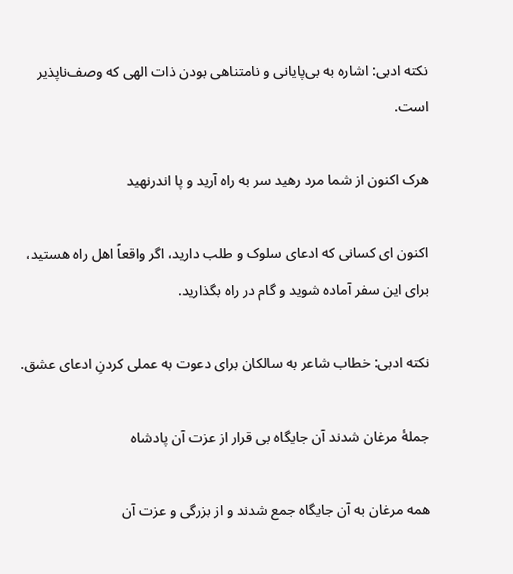نکته ادبی: اشاره به بی‌پایانی و نامتناهی بودن ذات الهی که وصف‌ناپذیر است.

هرک اکنون از شما مرد رهید سر به راه آرید و پا اندرنهید

اکنون ای کسانی که ادعای سلوک و طلب دارید، اگر واقعاً اهل راه هستید، برای این سفر آماده شوید و گام در راه بگذارید.

نکته ادبی: خطاب شاعر به سالکان برای دعوت به عملی کردنِ ادعای عشق.

جملهٔ مرغان شدند آن جایگاه بی قرار از عزت آن پادشاه

همه مرغان به آن جایگاه جمع شدند و از بزرگی و عزت آن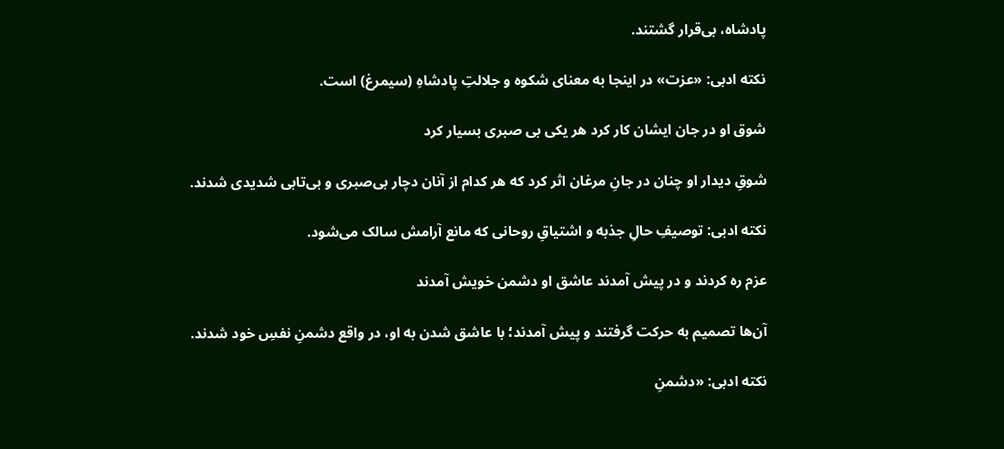پادشاه، بی‌قرار گشتند.

نکته ادبی: «عزت» در اینجا به معنای شکوه و جلالتِ پادشاهِ (سیمرغ) است.

شوق او در جان ایشان کار کرد هر یکی بی صبری بسیار کرد

شوقِ دیدار او چنان در جانِ مرغان اثر کرد که هر کدام از آنان دچار بی‌صبری و بی‌تابی شدیدی شدند.

نکته ادبی: توصیفِ حالِ جذبه و اشتیاقِ روحانی که مانع آرامش سالک می‌شود.

عزم ره کردند و در پیش آمدند عاشق او دشمن خویش آمدند

آن‌ها تصمیم به حرکت گرفتند و پیش آمدند؛ با عاشق شدن به او، در واقع دشمنِ نفسِ خود شدند.

نکته ادبی: «دشمنِ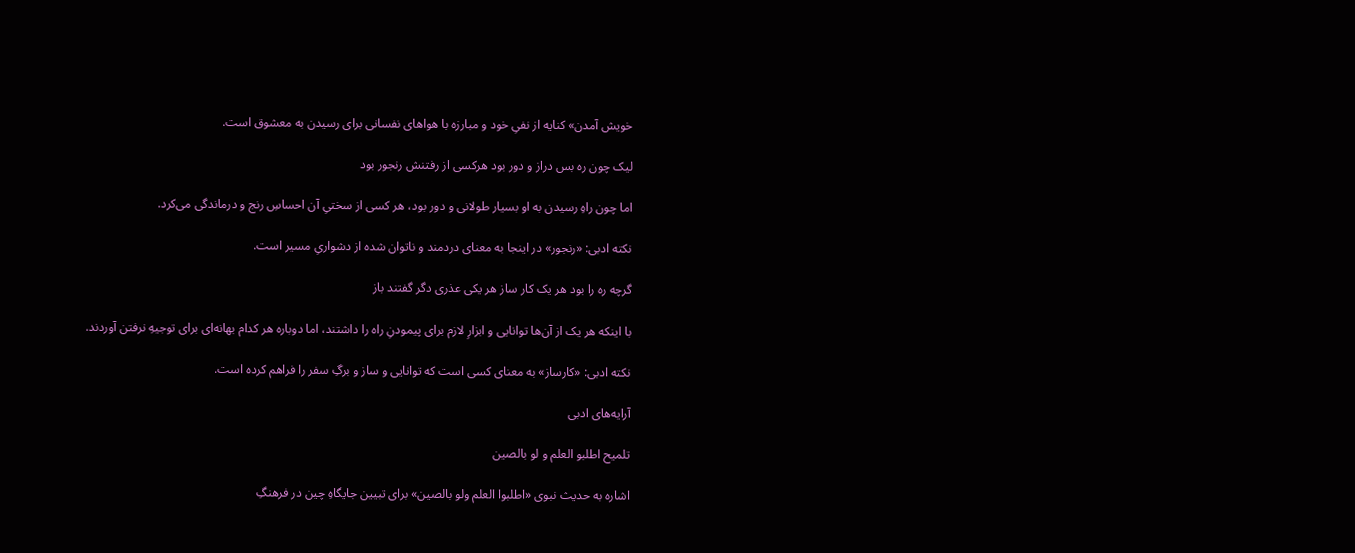خویش آمدن» کنایه از نفیِ خود و مبارزه با هواهای نفسانی برای رسیدن به معشوق است.

لیک چون ره بس دراز و دور بود هرکسی از رفتنش رنجور بود

اما چون راهِ رسیدن به او بسیار طولانی و دور بود، هر کسی از سختیِ آن احساسِ رنج و درماندگی می‌کرد.

نکته ادبی: «رنجور» در اینجا به معنای دردمند و ناتوان شده از دشواریِ مسیر است.

گرچه ره را بود هر یک کار ساز هر یکی عذری دگر گفتند باز

با اینکه هر یک از آن‌ها توانایی و ابزارِ لازم برای پیمودنِ راه را داشتند، اما دوباره هر کدام بهانه‌ای برای توجیهِ نرفتن آوردند.

نکته ادبی: «کارساز» به معنای کسی است که توانایی و ساز و برگِ سفر را فراهم کرده است.

آرایه‌های ادبی

تلمیح اطلبو العلم و لو بالصین

اشاره به حدیث نبوی «اطلبوا العلم ولو بالصین» برای تبیین جایگاهِ چین در فرهنگِ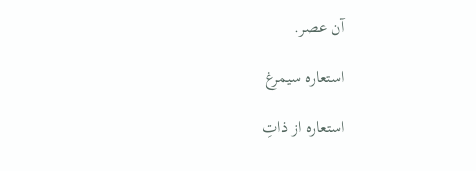آن عصر.

استعاره سیمرغ

استعاره از ذاتِ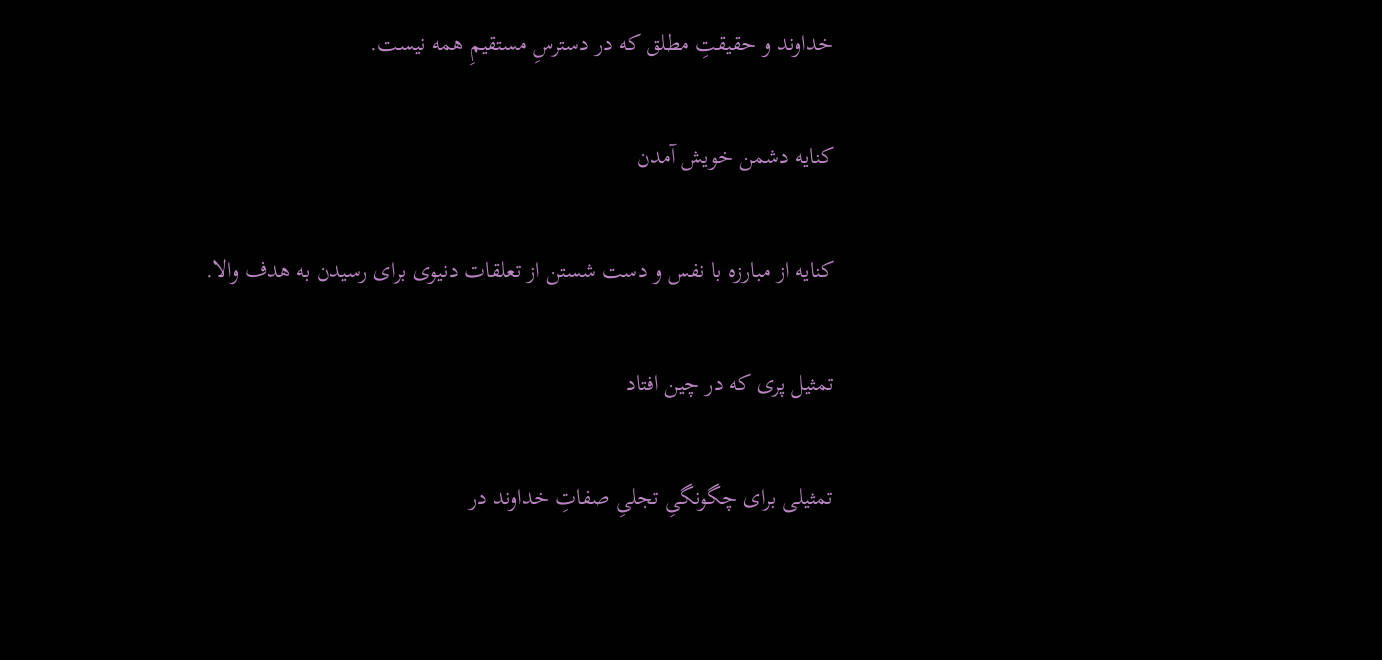خداوند و حقیقتِ مطلق که در دسترسِ مستقیمِ همه نیست.

کنایه دشمن خویش آمدن

کنایه از مبارزه با نفس و دست شستن از تعلقات دنیوی برای رسیدن به هدف والا.

تمثیل پری که در چین افتاد

تمثیلی برای چگونگیِ تجلیِ صفاتِ خداوند در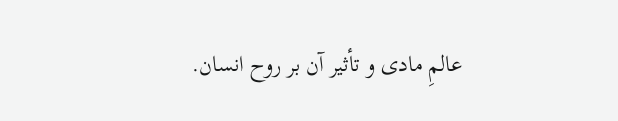عالمِ مادی و تأثیر آن بر روح انسان.